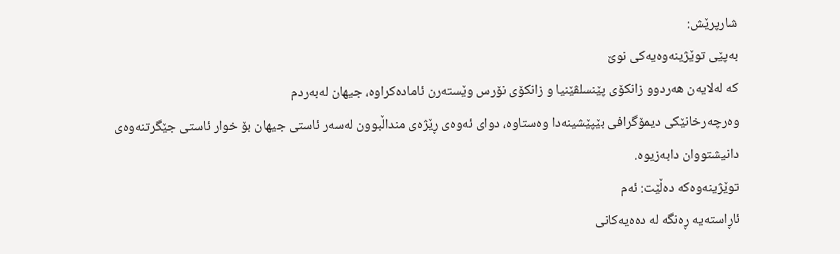شارپرێش:
بەپێی توێژینەوەیەکی نوێ
کە لەلایەن هەردوو زانکۆی پێنسلڤێنیا و زانکۆی نۆرس وێستەرن ئامادەکراوە، جیهان لەبەردم
وەرچەرخانێکی دیمۆگرافی بێپێشینەدا وەستاوە، دوای ئەوەی ڕێژەی منداڵبوون لەسەر ئاستی جیهان بۆ خوار ئاستی جێگرتنەوەی
دانیشتووان دابەزیوە.
توێژینەوەکە دەڵێت: ئەم
ئاڕاستەیە ڕەنگە لە دەەیەکانی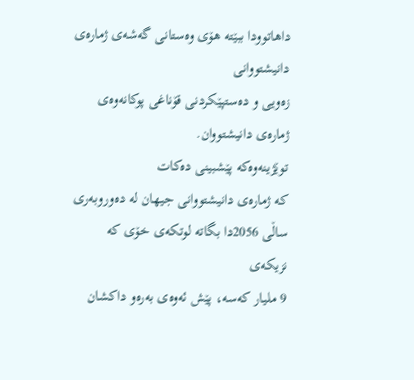داهاتوودا ببێتە هۆی وەستانی گەشەی ژمارەی دانیشتووانی
زەویی و دەستپێکردنی قۆناغی پوکانەوەی ژمارەی دانیشتووان.
توێژینەوەکە پێشبینی دەکات
کە ژمارەی دانیشتووانی جیهان لە دەوروبەری ساڵی 2056دا بگاتە لوتکەی خۆی کە نزیکەی
9 ملیار کەسە، پێش ئەوەی بەرەو داكشان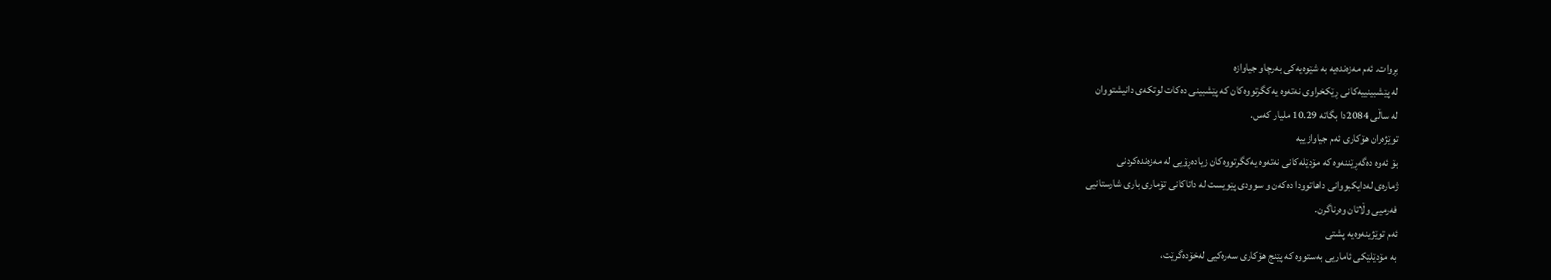بڕوات. ئەم مەزەندەیە بە شێوەیەکی بەرچاو جیاوازە
لە پێشبینییەکانی ڕێکخراوی نەتەوە یەکگرتووەکان کە پێشبینی دەکات لوتکەی دانیشتووان
لە ساڵی 2084دا بگاتە 10.29 ملیار کەس.
توێژەران هۆکاری ئەم جیاوازییە
بۆ ئەوە دەگەڕێننەوە کە مۆدێلەکانی نەتەوە یەکگرتووەکان زیادەڕۆیی لە مەزەندەکردنی
ژمارەی لەدایکبووانی داهاتوودا دەکەن و سوودی پێویست لە داتاکانی تۆماری باری شارستانیی
فەرمیی وڵاتان وەرناگرن.
ئەم توێژینەوەیە پشتی
بە مۆدێلێکی ئاماریی بەستووە کە پێنج هۆکاری سەرەکیی لەخۆدەگرێت،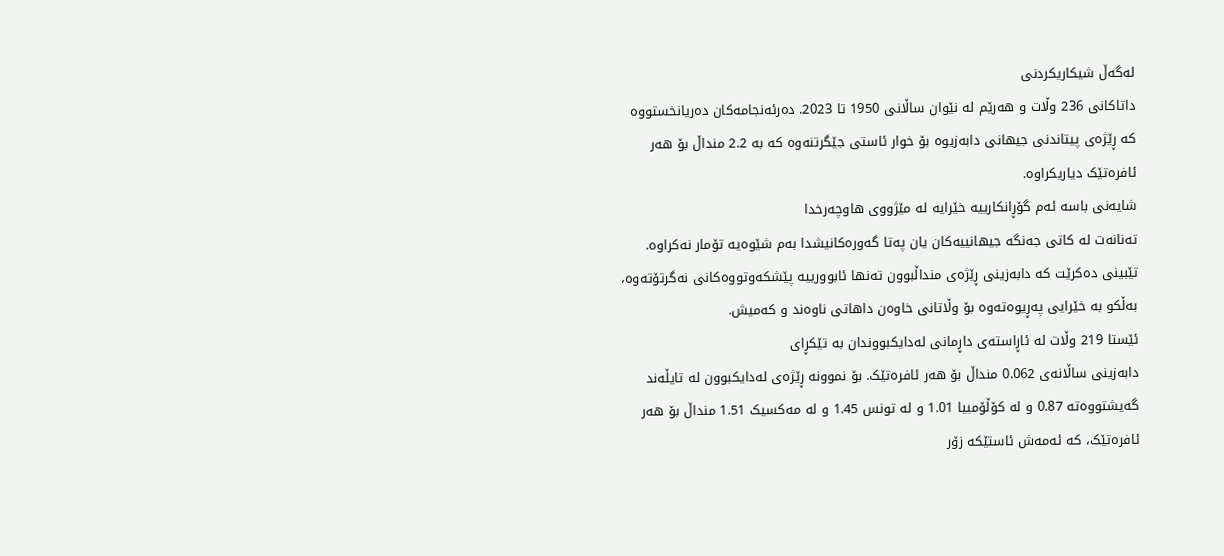لەگەڵ شیکاریکردنی
داتاکانی 236 وڵات و هەرێم لە نێوان ساڵانی 1950 تا 2023. دەرئەنجامەکان دەریانخستووە
کە ڕێژەی پیتاندنی جیهانی دابەزیوە بۆ خوار ئاستی جێگرتنەوە کە بە 2.2 منداڵ بۆ هەر
ئافرەتێک دیاریکراوە.
شایەنی باسە ئەم گۆڕانکارییە خێرایە لە مێژووی هاوچەرخدا
تەنانەت لە کاتی جەنگە جیهانییەکان یان پەتا گەورەکانیشدا بەم شێوەیە تۆمار نەکراوە.
تێبینی دەکرێت کە دابەزینی ڕێژەی منداڵبوون تەنها ئابوورییە پێشکەوتووەکانی نەگرتۆتەوە،
بەڵکو بە خێرایی پەڕیوەتەوە بۆ وڵاتانی خاوەن داهاتی ناوەند و کەمیش.
ئێستا 219 وڵات لە ئاڕاستەی داڕمانی لەدایکبووندان بە تێکڕای
دابەزینی ساڵانەی 0.062 منداڵ بۆ هەر ئافرەتێک. بۆ نموونە ڕێژەی لەدایکبوون لە تایڵەند
گەیشتووەتە 0.87 و لە کۆڵۆمبیا 1.01 و لە تونس 1.45 و لە مەکسیک 1.51 منداڵ بۆ هەر
ئافرەتێک، کە ئەمەش ئاستێکە زۆر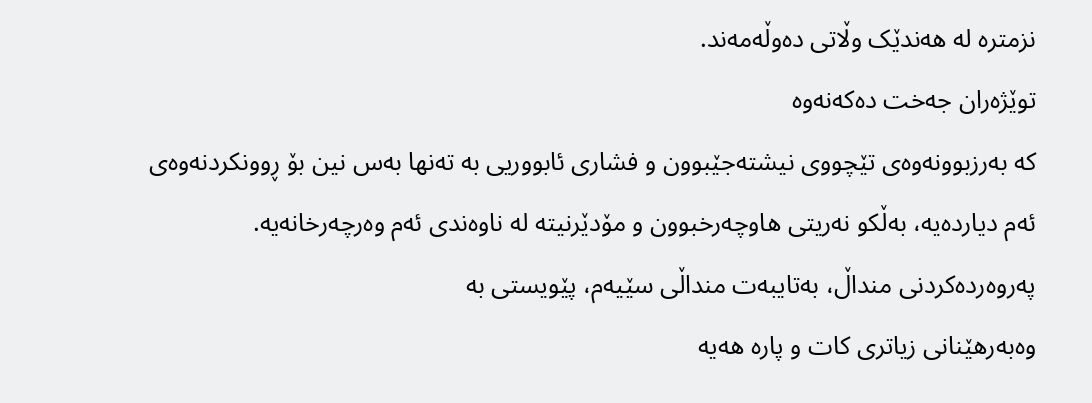نزمترە لە هەندێک وڵاتی دەوڵەمەند.
توێژەران جەخت دەکەنەوە
کە بەرزبوونەوەی تێچووی نیشتەجێبوون و فشاری ئابووریی بە تەنها بەس نین بۆ ڕوونکردنەوەی
ئەم دیاردەیە، بەڵکو نەریتی هاوچەرخبوون و مۆدێرنیتە لە ناوەندی ئەم وەرچەرخانەیە.
پەروەردەکردنی منداڵ، بەتایبەت منداڵی سێیەم، پێویستی بە
وەبەرهێنانی زیاتری کات و پاره هەیە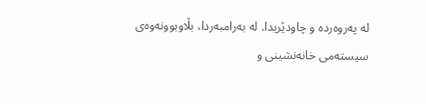لە پەروەردە و چاودێریدا. لە بەرامبەردا، بڵاوبوونەوەی
سیستەمی خانەنشینی و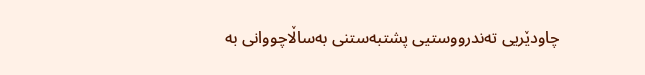چاودێریی تەندرووستیی پشتبەستنی بەساڵاچووانی بە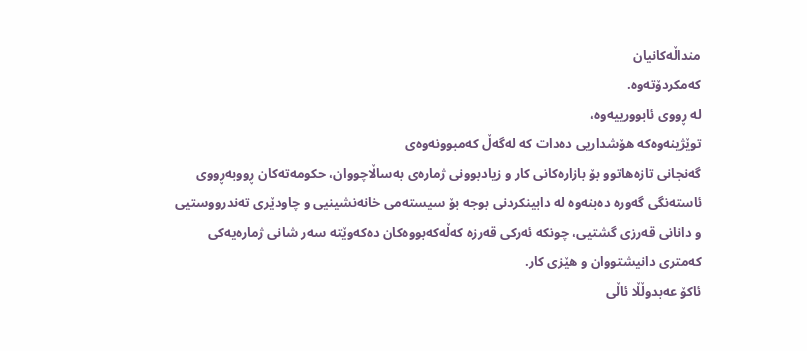منداڵەکانیان
کەمکردۆتەوە.
لە ڕووی ئابوورییەوە،
توێژینەوەکە هۆشداریی دەدات کە لەگەڵ کەمبوونەوەی
گەنجانی تازەهاتوو بۆ بازارەکانی کار و زیادبوونی ژمارەی بەساڵاچووان، حکومەتەکان ڕووبەڕووی
ئاستەنگی گەورە دەبنەوە لە دابینکردنی بوجە بۆ سیستەمی خانەنشینیی و چاودێری تەندرووستیی
و دانانی قەرزی گشتیی، چونکە ئەرکی قەرزە کەڵەکەبووەکان دەکەوێتە سەر شانی ژمارەیەکی
کەمتری دانیشتووان و هێزی کار.
ئاکۆ عەبدوڵڵا ئاڵی